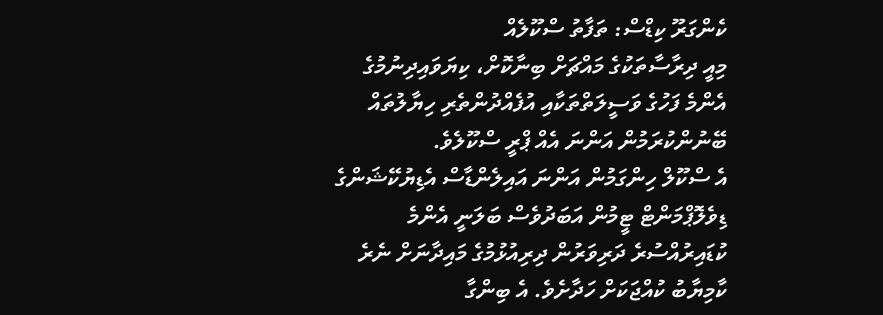ކެންގަރޫ ކިޑްސް: ތަފާތު ސްކޫލެއް
މިއީ ދިރާސާތަކުގެ މައްޗަށް ބިނާކޮށް، ކިޔަވައިދިނުމުގެ އެންމެ ފަހުގެ ވަސީލަތްތަކާއި އުފެއްދުންތެރި ހިޔާލުތައް ބޭނުންކުރަމުން އަންނަ އެއް ޕްރީ ސްކޫލެވެ.
އެ ސްކޫލް ހިންގަމުން އަންނަ އައިލެންޑާސް އެޑިޔުކޭޝަންގެ ޑިވެލޮޕްމަންޓް ޓީމުން އަބަދުވެސް ބަލަނީ އެންމެ ކުޑައިރުއްސުރެ ދަރިވަރުން ދިރިއުޅުމުގެ މައިދާނަށް ނެރެ ކާމިޔާބު ކުއްޖަކަށް ހަދާށެވެ. އެ ބިންގާ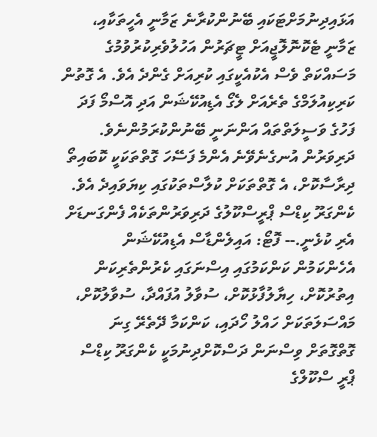އަޅައިދިނުމަށްޓަކައި ބޭނުންކުރާނެ ޒަމާނީ އެހީތަކާއި، ޒަމާނީ ޓެކޮނޮލޮޖީއަށް ޓީޗަރުން އަހުލުވެރިކުރުވުމުގެ މަސައްކަތް ވެސް އެކުއެކީގައި ކުރިއަށް ގެންދެ އެވެ. އެ ގޮތުން ކަރިކިއުލަމްގެ ތެރެއަށް ލެގޯ އެޑިއުކޭޝަން އަދި އޮސްމޯ ފަދަ ފަހުގެ ވަސީލަތްތައް އަންނަނީ ބޭނުންކުރަމުންނެވެ.
ދަރިވަރުން އުނގެނެވޭނެ އެންމެ ފަސޭހަ ގޮތްތަކަކީ ކޮބައިތޯ ދިރާސާކޮށް، އެ ގޮތްތަކަށް ކުލާސްތަކުގައި ކިޔަވައިދެ އެވެ.
ކެންގަރޫ ކިޑްސް ޕްރީސްކޫލުގެ ދަރިވަރުންތަކެއް ފެންގަނޑަށް އެރި ކުޅެނީ.-- ފޮޓޯ: އައިލެންޑާސް އެޑިއުކޭޝަން
އެހެންކަމުން ކަންކަމުގައި އިސްނަގައި ކެރުންތެރިކަން އިތުރުކޮށް، ހިޔާލުފާޅުކޮށް، ސުވާލު އުފައްދާ، ސުވާލުކޮށް، މައްސަލަތަކަށް ހައްލު ހޯދައި، ކަންކަމާ ދޭތެރޭ ގިނަ ގޮތްގޮތަށް ވިސްނަން ދަސްކޮށްދިނުމަކީ ކެންގަރޫ ކިޑްސް ޕްރީ ސްކޫލްގެ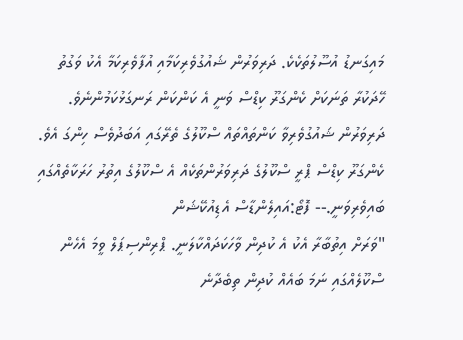މައިގަނޑު އުސޫލުތަކެކެ. ދަރިވަރުން ޝައުގުވެރިކަމާއި އުފާވެރިކަމާ އެކު ވަގުތު ހޭދަކުރާ ތަނަކަށް ކެންގަރޫ ކިޑްސް ވަނީ އެ ކަންކަން ރަނގަޅުކަމުންނެވެ. ދަރިވަރުން ޝައުގުވެރިވާ ކަންތައްތައް ސްކޫލުގެ ތެރޭގައި އަބަދުވެސް ހިންގަ އެވެ.
ކެންގަރޫ ކިޑްސް ޕްރީ ސްކޫލުގެ ދަރިވަރުންތަކެއް އެ ސްކޫލުގެ އިތުރު ހަރަކާތެއްގައި ބައިވެރިވަނީ.-- ފޮޓޯ:އައިލެންޑާސް އެޑިއުކޭޝަން
"ވަރަށް އިތުބާރާ އެކު އެ ކުދިން ވާހަކަދައްކާލަނީ. ޕްރިންސިޕަލް ވީމަ އެހެން ސްކޫލެއްގައި ނަމަ ބައެއް ކުދިން ތިބެދާނެ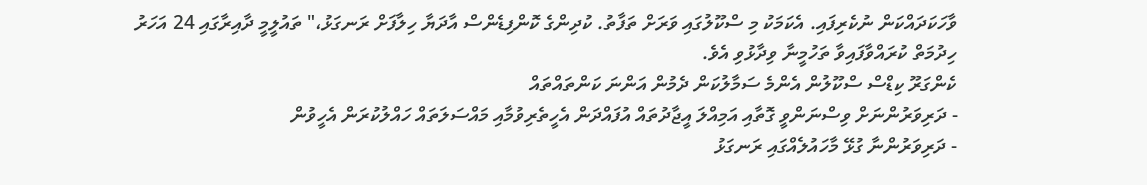ވާހަކަދައްކަން ނުކެރިފައި. އެކަމަކު މި ސްކޫލުގައި ވަރަށް ތަފާތު. ކުދިންގެ ކޮންފިޑެންސް އާދަޔާ ހިލާފަށް ރަނގަޅު،" ތައުލީމީ ދާއިރާގައި 24 އަހަރު ހިދުމަތް ކުރައްވާފައިވާ ތަހުމީނާ ވިދާޅުވި އެވެ.
ކެންގަރޫ ކިޑްސް ސްކޫލުން އެންމެ ސަމާލުކަން ދެމުން އަންނަ ކަންތައްތައް
- ދަރިވަރުންނަށް ވިސްނަންވީ ގޮތާއި އަމިއްލަ އީޖާދުތައް އުފައްދަން އެހީތެރިވުމާއި މައްސަލަތައް ހައްލުކުރަން އެހީވުން
- ދަރިވަރުންނާ ގުޅޭ މާހައުލެއްގައި ރަނގަޅު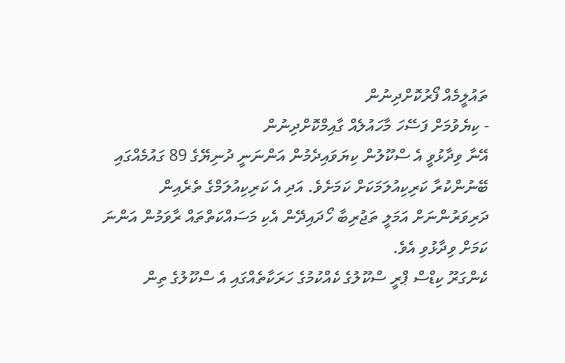ތައުލީމެއް ފޯރުކޮށްދިނުން
- ކިޔެވުމަށް ފަސޭހަ މާހައުލެއް ގާއިމްކޮށްދިނުން
އޭނާ ވިދާޅުވީ އެ ސްކޫލުން ކިޔަވައިދެމުން އަންނަނީ ދުނިޔޭގެ 89 ގައުމެއްގައި ބޭނުންކުރާ ކަރިކިއުލަމަކަށް ކަމަށެވެ. އަދި އެ ކަރިކިއުލަމްގެ ތެރެއިން ދަރިވަރުންނަށް އަމަލީ ތަޖުރިބާ ހޯދައިދޭން އެކި މަސައްކަތްތައް ރާވަމުން އަންނަ ކަމަށް ވިދާޅުވި އެވެ.
ކެންގަރޫ ކިޑްސް ޕްރީ ސްކޫލުގެ ކެއްކުމުގެ ހަރަކާތެއްގައި އެ ސްކޫލުގެ ތިން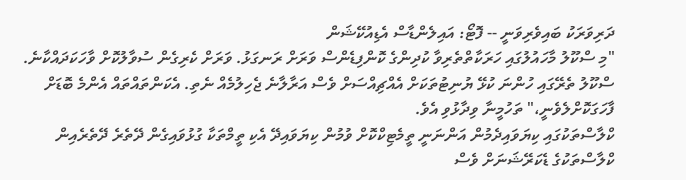ދަރިވަރަކު ބައިވެރިވަނީ -- ފޮޓޯ: އައިލެންޑާސް އެޑިއުކޭޝަން
"މި ސްކޫލު މާހައުލުގައި ހަރަކާތްތެރިވާ ކުދިންގެ ކޮންފިޑެންސް ވަރަށް ރަނގަޅު. ވަރަށް ކެރިގެން ސުވާލުކޮށް ވާހަކަދައްކާނެ. ސްކޫލު ތެރޭގައި ހުންނަ ކުޅޭ ޔުނިޓުތަކަށް އެއްޗިއްސަށް ވެސް އަރާލާނެ ޖެހިލުމެއް ނެތި. އެކަންތައްތައް އެންމެ ބޮޑަށް ފާހަގަކޮށްލެވެނީ،" ތަހުމީނާ ވިދާޅުވި އެވެ.
ކްލާސްތަކުގައި ކިޔަވައިދެމުން އަންނަނީ ތީމެޓިކްކޮށް ވުމުން ކިޔަވައިދޭ އެކި ތީމްތަކާ ގުޅުވައިގެން ދޭތެރެ ދޭތެރެއިން ކްލާސްތަކުގެ ޑެކަރޭޝަނަށް ވެސް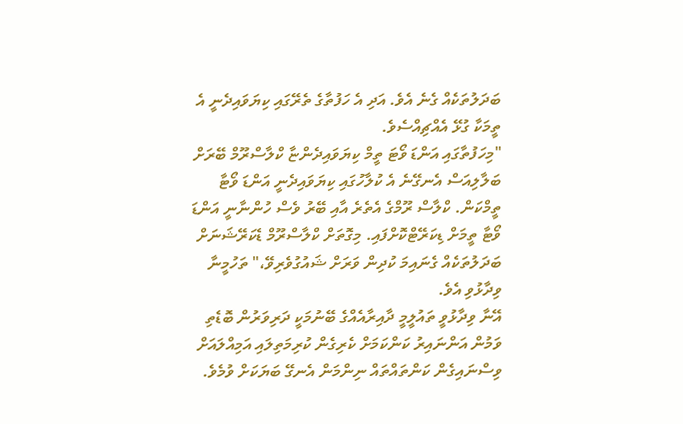ބަދަލުތަކެއް ގެނެ އެވެ. އަދި އެ ހަފުތާގެ ތެރޭގައި ކިޔަވައިދެނީ އެ ތީމަކާ ގުޅޭ އެއްޗިއްސެވެ.
"މިހަފުތާގައި އަންޑަ ވޯޓަ ތީމް ކިޔަވައިދެންޏާ ކްލާސްރޫމް ބޭރަށް ބަލާލިއަސް އެނގޭނެ އެ ކުލާހުގައި ކިޔަވައިދެނީ އަންޑަ ވޯޓާ ތީމްކަން. ކްލާސް ރޫމްގެ އެތެރެ އާއި ބޭރު ވެސް ހުންނާނީ އަންޑަ ވޯޓާ ތީމަށް ޑިކަރޭޓްކޮށްފައި. މިގޮތަށް ކްލާސްރޫމް ޑެކަރޭޝަނަށް ބަދަލުތަކެއް ގެނައިމަ ކުދިން ވަރަށް ޝައުގުވެރިވޭ،" ތަހުމީނާ ވިދާޅުވި އެވެ.
އޭނާ ވިދާޅުވީ ތައުލީމީ ދާއިރާއެއްގެ ބޭނުމަކީ ދަރިވަރުން ބޮޑެތި ވަމުން އަންނައިރު ކަންކަމަށް ކެރިގެން ކުރިމަތިލައި އަމިއްލައަށް ވިސްނައިގެން ކަންތައްތައް ނިންމަން އެނގޭ ބަޔަކަށް ވުމެވެ.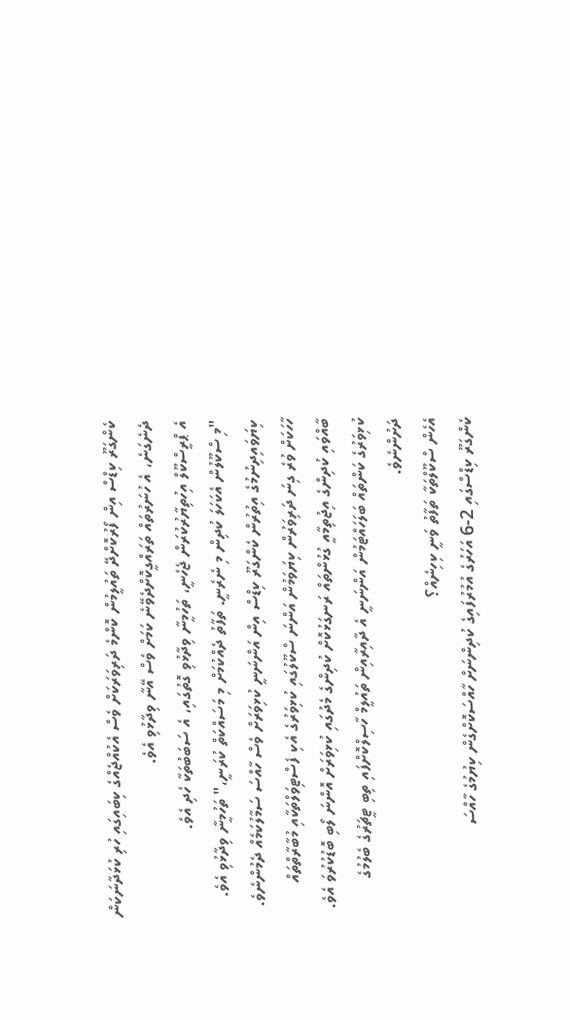ކެންގަރޫ ކިޑްސް އިން ފޯރުކޮށްދޭ ތައުލީމުން ކޮންމެ ދަރިވަރަކަށް ވެސް އެކުއްޖެއްގެ ކިބައިގައި ހުރި ކުޅަދާނަކަން ދެނެގަނެ، އެ ހުނަރުތައް ތަރައްގީކޮށްދެވޭނެ ކަމަށް ވެސް އޭނާ ވިދާޅުވި އެވެ.
އެ ޕްރީސްކޫލް އިހުތިޔާރުކުރަން ޖެހެނީ، ތަހުމީނާ ވިދާޅުވި ގޮތުގައި، އެ ސަބަބުތަކާ ހެދި އެވެ.
"މި ސްކޫލުން އެކަހަލަ ކުދިން މި ނެރެނީ. ތަފާތު ދެއްކުމަށް މި މަސައްކަތް ކުރަނީ،" ތަހުމީނާ ވިދާޅުވި އެވެ.
ކިޔަވައިދިނުމުގެ އިތުރުން ކެންގަރޫ ކިޑްސް އިން އަންނަނީ ކުޅިވަރަށް ވެސް ހާއްސަ ސަމާލުކަމެއް ދެމުންނެވެ. ހާހަކަށް ވުރެ ގިނަ ދަރިވަރުން ކިޔަވަމުން އަންނަ ސްކޫލުގައި ކުޅިވަރުގެ އެކި ފެސްޓިވަލްތަކާއި މުބާރާތްތައް ބާއްވައި ކުދިންގެ އިޖުތިމާއީ ގުޅުންތައް ރަނގަޅުކޮށް ކުދިންގެ މެދުގައި ކުޅިވަރަށް އޮންނަ ލޯބި ބޮޑުކުރުވަ އެވެ. ކުޅިވަރުގެ ކަންތައް ބަލަހައްޓަމުން އަންނަނީ އެ ދާއިރާއިން ތައުލީމް ހާސިލްކޮށްފައި ތިބި ޓީޗަރުގެ ބެލުމުގެ ދަށުންނެވެ.
އެހެން ސްކޫލްތަކާ ތަފާތު ވަނީ ކިހިނެއް؟
ކެންގަރޫ ކިޑްސްގައި 2-6 އަހަރުގެ އުމުރުފައިގެ ކުދިންނަށް ހާއްސަކޮށްގެން ކިޔުމުގެ ހާއްސަ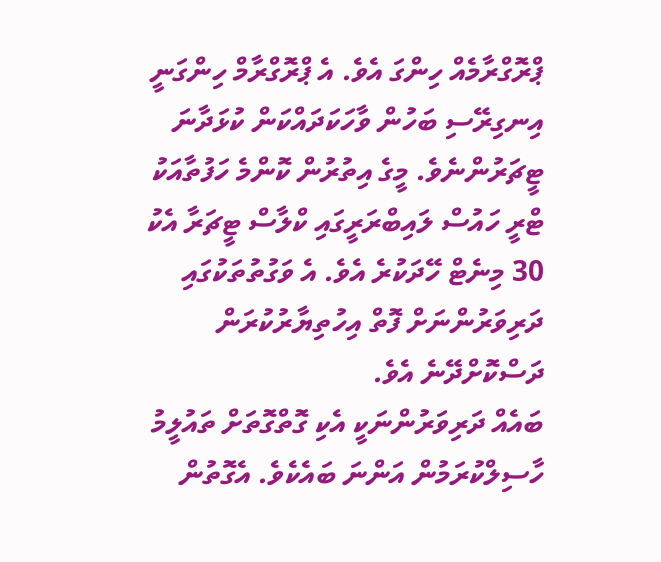ޕްރޮގްރާމެއް ހިންގަ އެވެ. އެ ޕްރޮގްރާމް ހިންގަނީ އިނގިރޭސި ބަހުން ވާހަކަދައްކަން ކުޅަދާނަ ޓީޗަރުންނެވެ. މީގެ އިތުރުން ކޮންމެ ހަފުތާއަކު ޓްރީ ހައުސް ލައިބްރަރީގައި ކްލާސް ޓީޗަރާ އެކު 30 މިނެޓް ހޭދަކުރެ އެވެ. އެ ވަގުތުތަކުގައި ދަރިވަރުންނަށް ފޮތް އިހުތިޔާރުކުރަން ދަސްކޮށްދޭނެ އެވެ.
ބައެއް ދަރިވަރުންނަކީ އެކި ގޮތްގޮތަށް ތައުލީމު ހާސިލްކުރަމުން އަންނަ ބައެކެވެ. އެގޮތުން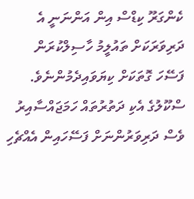ކެންގަރޫ ކިޑްސް އިން އަންނަނީ އެ ދަރިވަރަކަށް ތައުލީމު ހާސިލްކުރަން ފަސޭހަ ގޮތަކަށް ކިޔަވައިދެމުންނެވެ. ސްކޫލުގެ އެކި ދަތުރުތައް ހަމަޖައްސާއިރު ވެސް ދަރިވަރުންނަށް ފަސޭހައިން އެއްޗެހި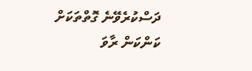ދަސްކުރެވޭނެ ގޮތްތަކަށް ކަންކަން ރާވަ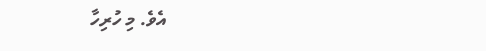އެވެ. މި ހުރިހާ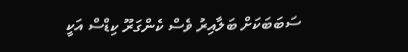ސަބަބަކަށް ބަލާއިރު ވެސް ކެންގަރޫ ކިޑްސް އަކީ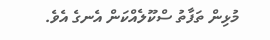މުޅިން ތަފާތު ސްކޫލެއްކަން އެނގެ އެވެ.